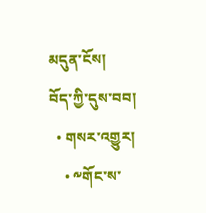མདུན་ངོས།
བོད་ཀྱི་དུས་བབ།
  • གསར་འགྱུར།
    • ༸གོང་ས་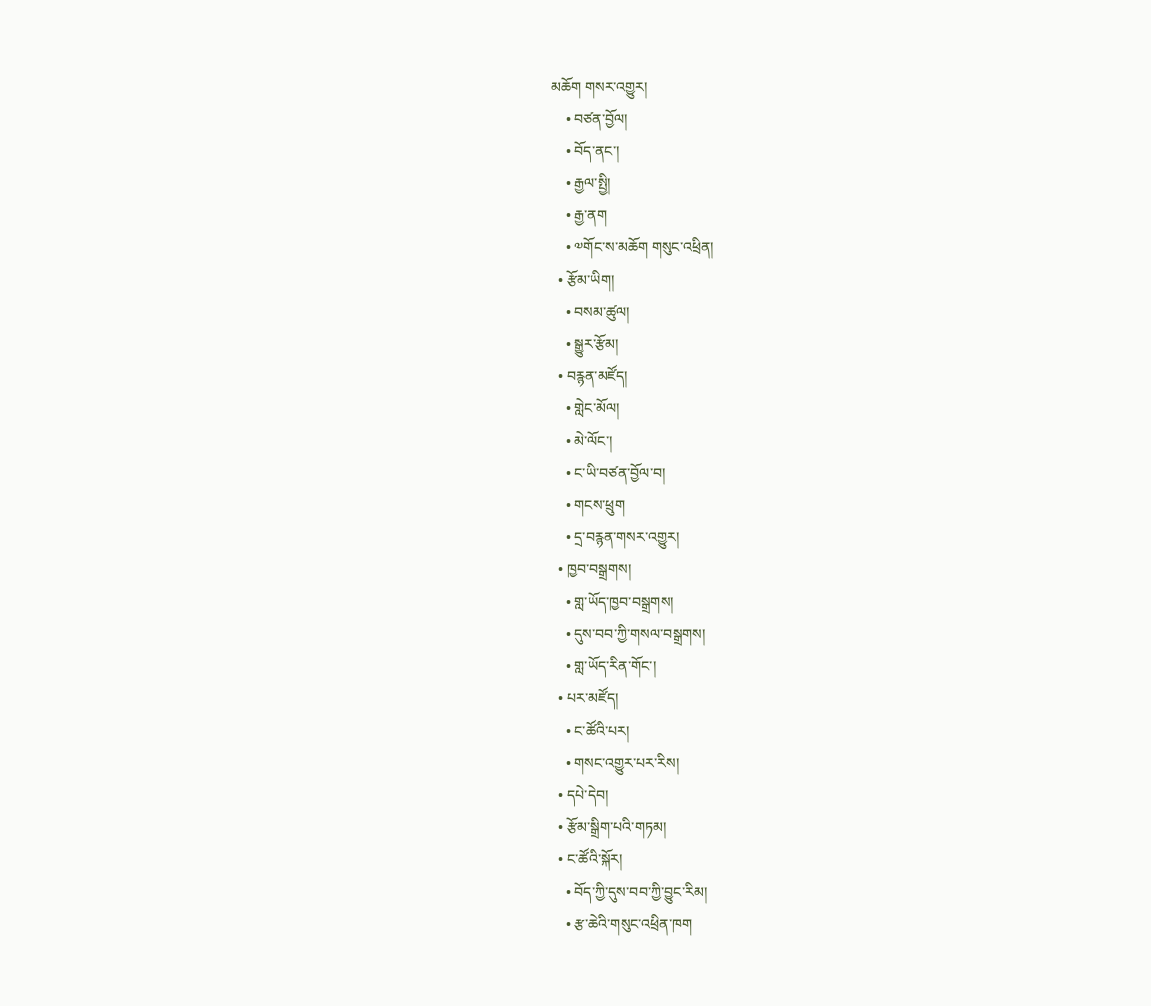མཆོག གསར་འགྱུར།
    • བཙན་བྱོལ།
    • བོད་ནང་།
    • རྒྱལ་སྤྱི།
    • རྒྱ་ནག
    • ༧གོང་ས་མཆོག གསུང་འཕྲིན།
  • རྩོམ་ཡིག།
    • བསམ་ཚུལ།
    • སྒྱུར་རྩོམ།
  • བརྙན་མཛོད།
    • གླེང་མོལ།
    • མེ་ལོང་།
    • ང་ཡི་བཙན་བྱོལ་བ།
    • གངས་ཕྲུག
    • དྲ་བརྙན་གསར་འགྱུར།
  • ཁྱབ་བསྒྲགས།
    • གླ་ཡོད་ཁྱབ་བསྒྲགས།
    • དུས་བབ་ཀྱི་གསལ་བསྒྲགས།
    • གླ་ཡོད་རིན་གོང་།
  • པར་མཛོད།
    • ང་ཚོའི་པར།
    • གསང་འགྱུར་པར་རིས།
  • དཔེ་དེབ།
  • རྩོམ་སྒྲིག་པའི་གཏམ།
  • ང་ཚོའི་སྐོར།
    • བོད་ཀྱི་དུས་བབ་ཀྱི་བྱུང་རིམ།
    • རྩ་ཆེའི་གསུང་འཕྲིན་ཁག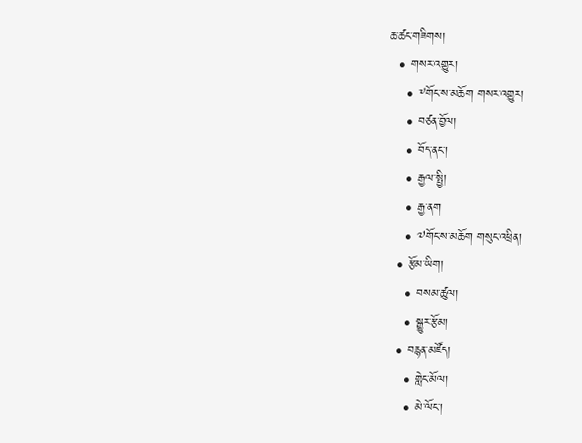ཆ་ཚང་གཟིགས།
  • གསར་འགྱུར།
    • ༸གོང་ས་མཆོག གསར་འགྱུར།
    • བཙན་བྱོལ།
    • བོད་ནང་།
    • རྒྱལ་སྤྱི།
    • རྒྱ་ནག
    • ༧གོང་ས་མཆོག གསུང་འཕྲིན།
  • རྩོམ་ཡིག།
    • བསམ་ཚུལ།
    • སྒྱུར་རྩོམ།
  • བརྙན་མཛོད།
    • གླེང་མོལ།
    • མེ་ལོང་།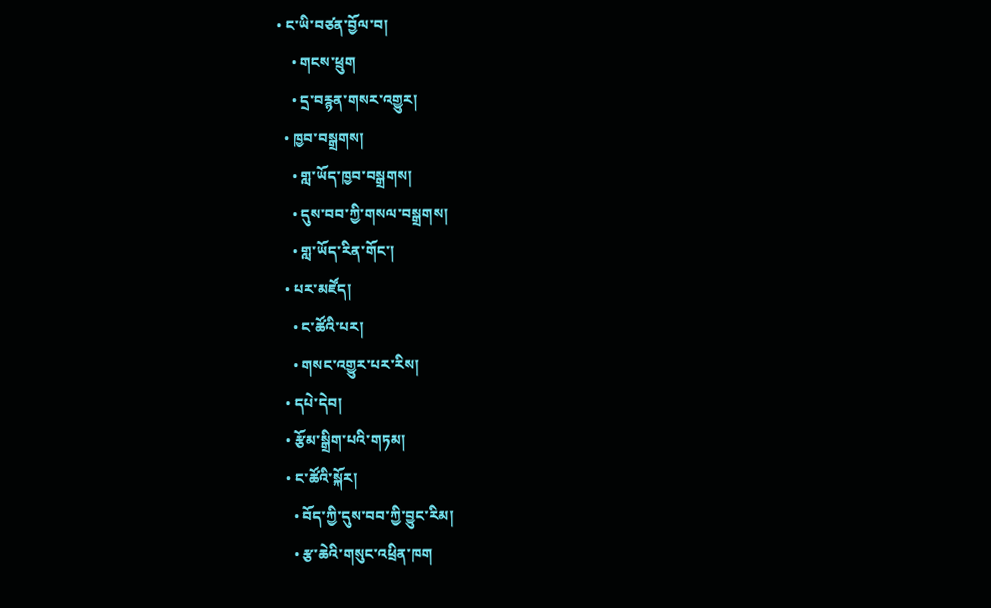• ང་ཡི་བཙན་བྱོལ་བ།
    • གངས་ཕྲུག
    • དྲ་བརྙན་གསར་འགྱུར།
  • ཁྱབ་བསྒྲགས།
    • གླ་ཡོད་ཁྱབ་བསྒྲགས།
    • དུས་བབ་ཀྱི་གསལ་བསྒྲགས།
    • གླ་ཡོད་རིན་གོང་།
  • པར་མཛོད།
    • ང་ཚོའི་པར།
    • གསང་འགྱུར་པར་རིས།
  • དཔེ་དེབ།
  • རྩོམ་སྒྲིག་པའི་གཏམ།
  • ང་ཚོའི་སྐོར།
    • བོད་ཀྱི་དུས་བབ་ཀྱི་བྱུང་རིམ།
    • རྩ་ཆེའི་གསུང་འཕྲིན་ཁག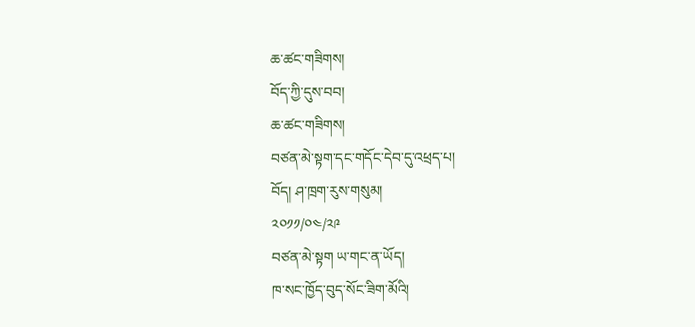ཆ་ཚང་གཟིགས།
བོད་ཀྱི་དུས་བབ།
ཆ་ཚང་གཟིགས།
བཙན་མེ་སྟག་དང་གདོང་དེབ་དུ་འཕྲད་པ།
བོད། ཤ་ཁྲག་རུས་གསུམ།
༢༠༡༡/༠༤/༢༩
བཙན་མེ་སྟག ཡ་གང་ན་ཡོད།
ཁ་སང་ཁྱོད་བུད་སོང་ཟིག་མོའི།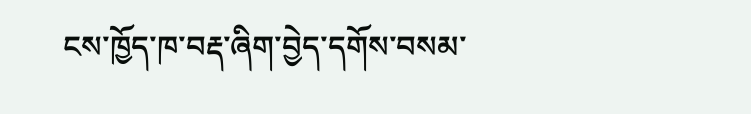ངས་ཁྱོད་ཁ་བརྡ་ཞིག་བྱེད་དགོས་བསམ་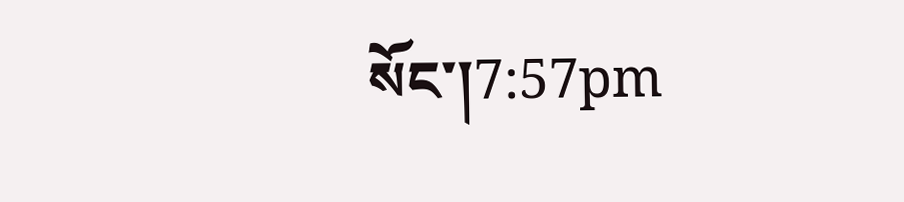སོང་།7:57pm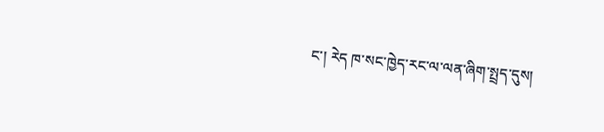ང་། རེད ཁ་སང་ཁྱེད་རང་ལ་ལན་ཞིག་སྤྲད་དུས།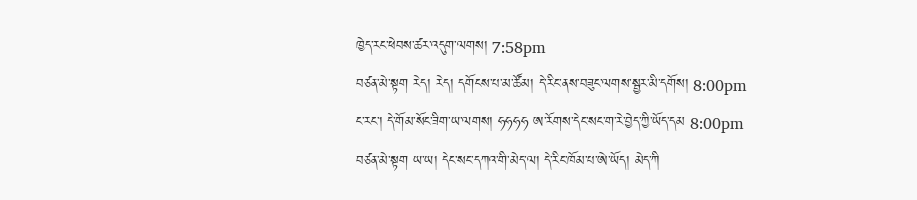ཁྱེད་རང་ཕེབས་ཚར་འདུག་ལགས། 7:58pm
བཙན་མེ་སྟག རེད། རེད། དགོངས་པ་མ་ཚོམ། དེ་རིང་ནས་བཟུང་ལགས་སྦྱར་མི་དགོས། 8:00pm
ང་རང་། དེ་གོམ་སོང་ཟིག་ཡ་ལགས། ཧཧཧཧ ཨ་རོགས་དེང་སང་ག་རེ་བྱེད་ཀྱི་ཡོད་དམ 8:00pm
བཙན་མེ་སྟག ཡ་ཡ། དེང་སང་དཀའ་གི་མེད་ལ། དེ་རིང་ཁོམ་པ་ཨེ་ཡོད། མེད་ཀི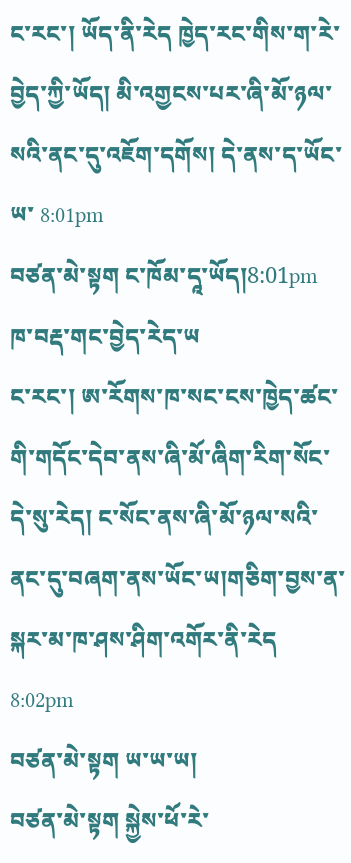ང་རང་། ཡོད་ནི་རེད ཁྱེད་རང་གིས་ག་རེ་བྱེད་ཀྱི་ཡོད། མི་འགྱངས་པར་ཞི་མོ་ཉལ་སའི་ནང་དུ་འཇོག་དགོས། དེ་ནས་ད་ཡོང་ཡ་ 8:01pm
བཙན་མེ་སྟག ང་ཁོམ་དཱ་ཡོད།8:01pm
ཁ་བརྡ་གང་བྱེད་རེད་ཡ
ང་རང་། ཨ་རོགས་ཁ་སང་ངས་ཁྱེད་ཚང་གི་གདོང་དེབ་ནས་ཞི་མོ་ཞིག་རིག་སོང་དེ་སུ་རེད། ང་སོང་ནས་ཞི་མོ་ཉལ་སའི་ནང་དུ་བཞག་ནས་ཡོང་ཡ།གཅིག་བྱས་ན་སྐར་མ་ཁ་ཤས་ཤིག་འགོར་ནི་རེད 8:02pm
བཙན་མེ་སྟག ཡ་ཡ་ཡ།
བཙན་མེ་སྟག སྐྱེས་ཕོ་རེ་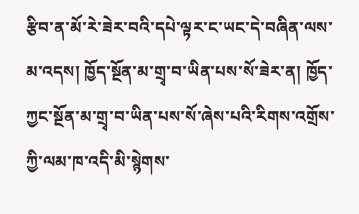རྩིབ་ན་མོ་རེ་ཟེར་བའི་དཔེ་ལྟར་ང་ཡང་དེ་བཞིན་ལས་མ་འདས། ཁྱོད་སྔོན་མ་གྲྭ་བ་ཡིན་པས་སོ་ཟེར་ན། ཁྱོད་ཀྱང་སྔོན་མ་གྲྭ་བ་ཡིན་པས་སོ་ཞེས་པའི་རིགས་འགྲོས་ཀྱི་ལམ་ཁ་འདི་མི་སྙེགས་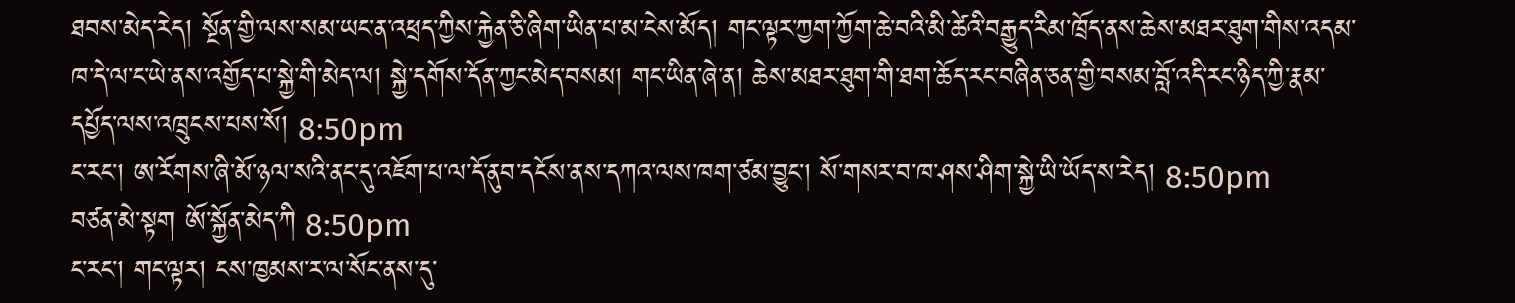ཐབས་མེད་རེད། སྔོན་གྱི་ལས་སམ་ཡང་ན་འཕྲད་ཀྱིས་རྐྱེན་ཅི་ཞིག་ཡིན་པ་མ་ངེས་མོད། གང་ལྟར་ཀྱག་ཀྱོག་ཆེ་བའི་མི་ཚེའི་བརྒྱུད་རིམ་ཁྲོད་ནས་ཆེས་མཐར་ཐུག་གིས་འདམ་ཁ་དེ་ལ་ང་ཡེ་ནས་འགྱོད་པ་སྐྱེ་གི་མེད་ལ། སྐྱེ་དགོས་དོན་ཀྱང་མེད་བསམ། གང་ཡིན་ཞེ་ན། ཆེས་མཐར་ཐུག་གི་ཐག་ཆོད་རང་བཞིན་ཅན་གྱི་བསམ་བློ་འདི་རང་ཉིད་ཀྱི་རྣམ་དཔྱོད་ལས་འཁྲུངས་པས་སོ། 8:50pm
ང་རང་། ཨ་རོགས་ཞི་མོ་ཉལ་སའི་ནང་དུ་འཇོག་པ་ལ་དོ་ནུབ་དངོས་ནས་དཀའ་ལས་ཁག་ཙམ་བྱུང་། སོ་གསར་བ་ཁ་ཤས་ཤིག་སྐྱེ་ཡི་ཡོད་ས་རེད། 8:50pm
བཙན་མེ་སྟག ཨོ་སྐྱོན་མེད་ཀི 8:50pm
ང་རང་། གང་ལྟར། ངས་ཁྱམས་ར་ལ་སོང་ནས་དུ་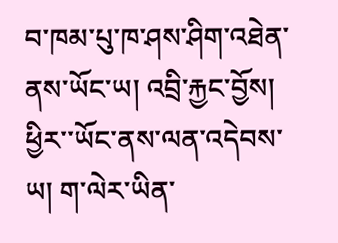བ་ཁམ་པུ་ཁ་ཤས་ཤིག་འཐེན་ནས་ཡོང་ཡ། འབྲི་རྐྱང་བྱོས། ཕྱིར་་ཡོང་ནས་ལན་འདེབས་ཡ། ག་ལེར་ཡིན་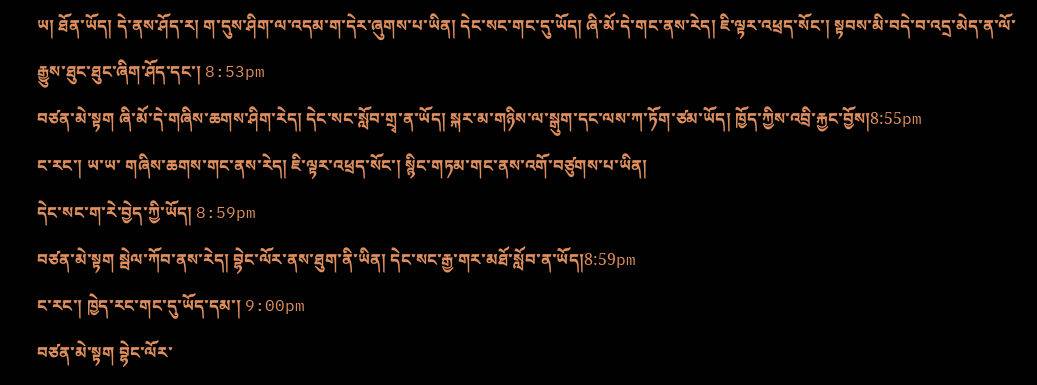ཡ། ཐོན་ཡོད། དེ་ནས་ཤོད་ར། ག་དུས་ཤིག་ལ་འདམ་ག་དེར་ཞུགས་པ་ཡིན། དེང་སང་གང་དུ་ཡོད། ཞི་མོ་དེ་གང་ནས་རེད། ཇི་ལྟར་འཕྲད་སོང་། སྟབས་མི་བདེ་བ་འདྲ་མེད་ན་ལོ་རྒྱུས་ཐུང་ཐུང་ཞིག་ཤོད་དང་། 8:53pm
བཙན་མེ་སྟག ཞི་མོ་དེ་གཞིས་ཆགས་ཤིག་རེད། དེང་སང་སློབ་གྲྭ་ན་ཡོད། སྐར་མ་གཉིས་ལ་སྒུག་དང་ལས་ཀ་ཏོག་ཙམ་ཡོད། ཁྱོད་ཀྱིས་འབྲི་རྐྱང་བྱོས།8:55pm
ང་རང་། ཡ་ཡ་ གཞིས་ཆགས་གང་ནས་རེད། ཇི་ལྟར་འཕྲད་སོང་། སྙིང་གཏམ་གང་ནས་འགོ་བཙུགས་པ་ཡིན།
དེང་སང་ག་རེ་བྱེད་ཀྱི་ཡོད། 8:59pm
བཙན་མེ་སྟག སྦེལ་ཀོབ་ནས་རེད། བྷེང་ལོར་ནས་ཐུག་ནི་ཡིན། དེང་སང་རྒྱ་གར་མཐོ་སློབ་ན་ཡོད།8:59pm
ང་རང་། ཁྱེད་རང་གང་དུ་ཡོད་དམ་། 9:00pm
བཙན་མེ་སྟག བྷེང་ལོར་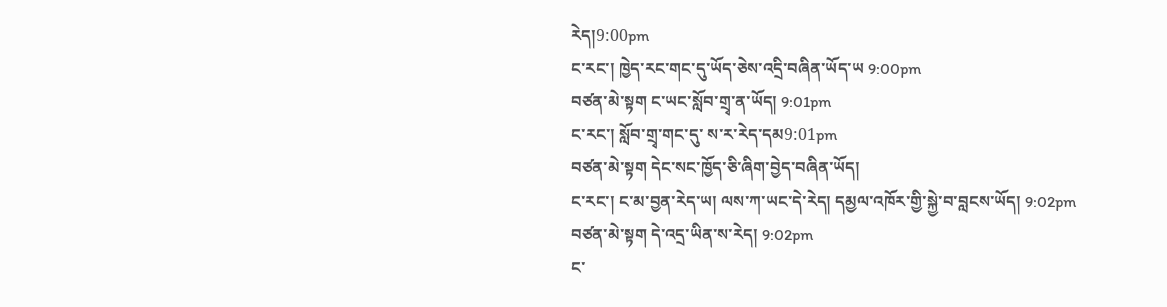རེད།9:00pm
ང་རང་། ཁྱེད་རང་གང་དུ་ཡོད་ཅེས་འདྲི་བཞིན་ཡོད་ཡ 9:00pm
བཙན་མེ་སྟག ང་ཡང་སློབ་གྲྭ་ན་ཡོད། 9:01pm
ང་རང་། སློབ་གྲྭ་གང་དུ་ ས་ར་རེད་དམ9:01pm
བཙན་མེ་སྟག དེང་སང་ཁྱོད་ཅི་ཞིག་བྱེད་བཞིན་ཡོད།
ང་རང་། ང་མ་བྱན་རེད་ཡ། ལས་ཀ་ཡང་དེ་རེད། དམྱལ་འཁོར་གྱི་སྐྱེ་བ་བླངས་ཡོད། 9:02pm
བཙན་མེ་སྟག དེ་འདྲ་ཡིན་ས་རེད། 9:02pm
ང་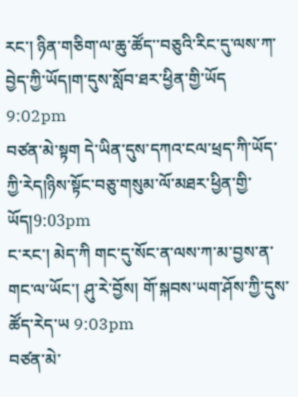རང་། ཉིན་གཅིག་ལ་ཆུ་ཚོད་་བཅུའི་རིང་དུ་ལས་ཀ་བྱེད་ཀྱི་ཡོད།ག་དུས་སློབ་ཐར་ཕྱིན་གྱི་ཡོད 9:02pm
བཙན་མེ་སྟག དེ་ཡིན་དུས་དཀའ་ངལ་ཕྲད་ཀི་ཡོད་ཀྱི་རེད།ཉིས་སྟོང་བཅུ་གསུམ་ལོ་མཐར་ཕྱིན་གྱི་ཡོད།9:03pm
ང་རང་། མེད་ཀི གང་དུ་སོང་ན་ལས་ཀ་མ་བྱས་ན་གང་ལ་ཡོང་། ཤུ་རེ་བྱོས། གོ་སྐབས་ཡག་ཤོས་ཀྱི་དུས་ཚོད་རེད་ཡ 9:03pm
བཙན་མེ་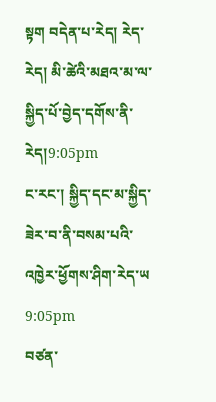སྟག བདེན་པ་རེད། རེད་རེད། མི་ཚེའི་མཐའ་མ་ལ་སྐྱིད་པོ་བྱེད་དགོས་ནི་རེད།9:05pm
ང་རང་། སྐྱིད་དང་མ་སྐྱིད་ཟེར་བ་ནི་བསམ་པའི་འཁྱེར་ཕྱོགས་ཤིག་རེད་ཡ 9:05pm
བཙན་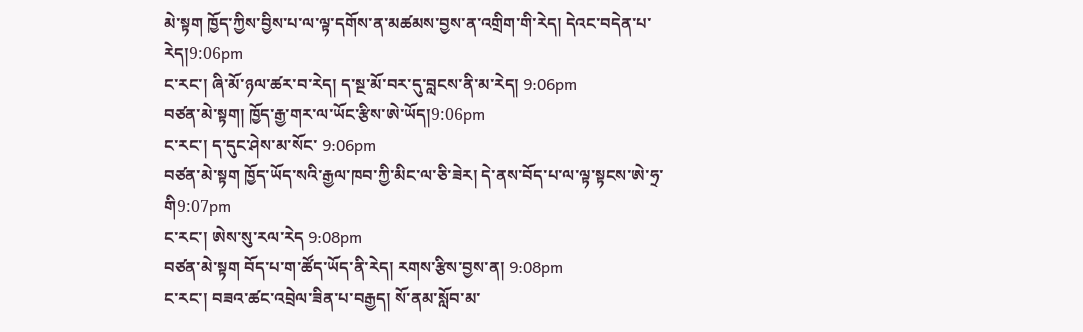མེ་སྟག ཁྱོད་ཀྱིས་བྱིས་པ་ལ་ལྟ་དགོས་ན་མཚམས་བྱས་ན་འགྲིག་གི་རེད། དེའང་བདེན་པ་རེད།9:06pm
ང་རང་། ཞི་མོ་ཉལ་ཚར་བ་རེད། ད་སྔ་མོ་བར་དུ་བླངས་ནི་མ་རེད། 9:06pm
བཙན་མེ་སྟག། ཁྱོད་རྒྱ་གར་ལ་ཡོང་རྩིས་ཨེ་ཡོད།9:06pm
ང་རང་། ད་དུང་ཤེས་མ་སོང་ 9:06pm
བཙན་མེ་སྟག ཁྱོད་ཡོད་སའི་རྒྱལ་ཁབ་ཀྱི་མིང་ལ་ཅི་ཟེར། དེ་ནས་བོད་པ་ལ་ལྟ་སྟངས་ཨེ་ཧྲ་གི9:07pm
ང་རང་། ཨེས་སུ་རལ་རེད 9:08pm
བཙན་མེ་སྟག བོད་པ་ག་ཚོད་ཡོད་ནི་རེད། རགས་རྩིས་བྱས་ན། 9:08pm
ང་རང་། བཟའ་ཚང་འབྲེལ་ཟིན་པ་བརྒྱད། སོ་ནམ་སློབ་མ་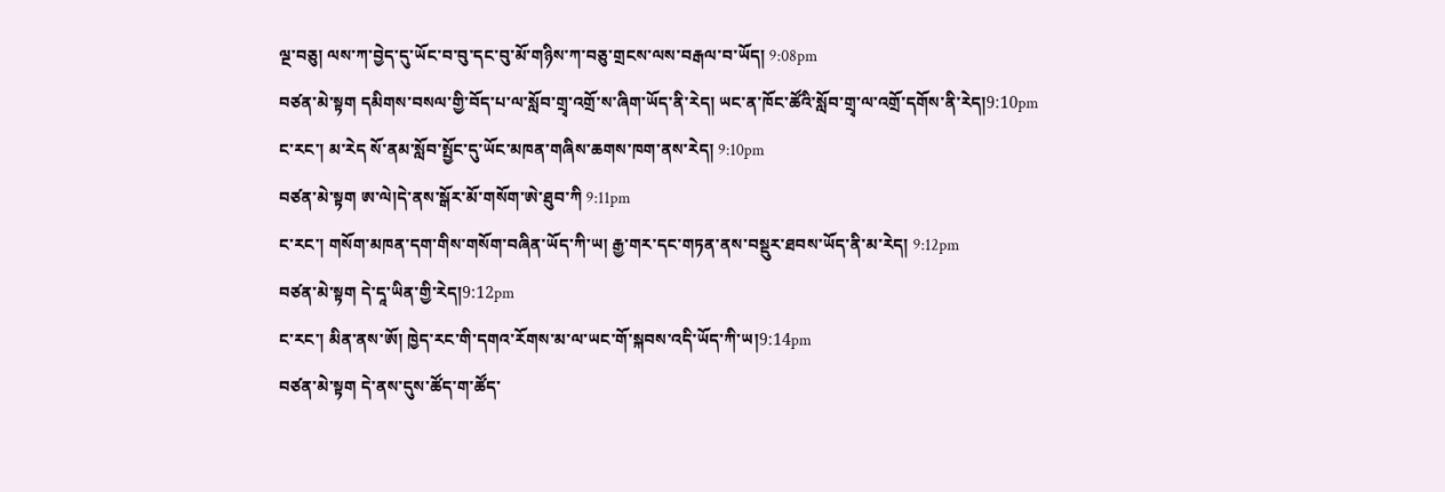ལྔ་བཅུ། ལས་ཀ་བྱེད་དུ་ཡོང་བ་བུ་དང་བུ་མོ་གཉིས་ཀ་བཅུ་གྲངས་ལས་བརྒལ་བ་ཡོད། 9:08pm
བཙན་མེ་སྟག དམིགས་བསལ་གྱི་བོད་པ་ལ་སློབ་གྲྭ་འགྲོ་ས་ཞིག་ཡོད་ནི་རེད། ཡང་ན་ཁོང་ཚོའི་སློབ་གྲྭ་ལ་འགྲོ་དགོས་ནི་རེད།9:10pm
ང་རང་། མ་རེད སོ་ནམ་སློབ་སྤྱོང་དུ་ཡོང་མཁན་གཞིས་ཆགས་ཁག་ནས་རེད། 9:10pm
བཙན་མེ་སྟག ཨ་ལེ།དེ་ནས་སྒོར་མོ་གསོག་ཨེ་ཐུབ་ཀི 9:11pm
ང་རང་། གསོག་མཁན་དག་གིས་གསོག་བཞིན་ཡོད་ཀི་ཡ། རྒྱ་གར་དང་གཏན་ནས་བསྡུར་ཐབས་ཡོད་ནི་མ་རེད། 9:12pm
བཙན་མེ་སྟག དེ་དཱ་ཡིན་གྱི་རེད།9:12pm
ང་རང་། མིན་ནས་ཨོ། ཁྱེད་རང་གི་དགའ་རོགས་མ་ལ་ཡང་གོ་སྐབས་འདི་ཡོད་ཀི་ཡ།9:14pm
བཙན་མེ་སྟག དེ་ནས་དུས་ཚོད་ག་ཚོད་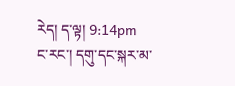རེད། ད་ལྟ། 9:14pm
ང་རང་། དགུ་དང་སྐར་མ་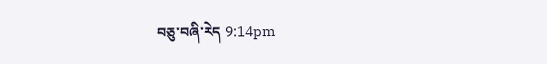བཅུ་བཞི་རེད 9:14pm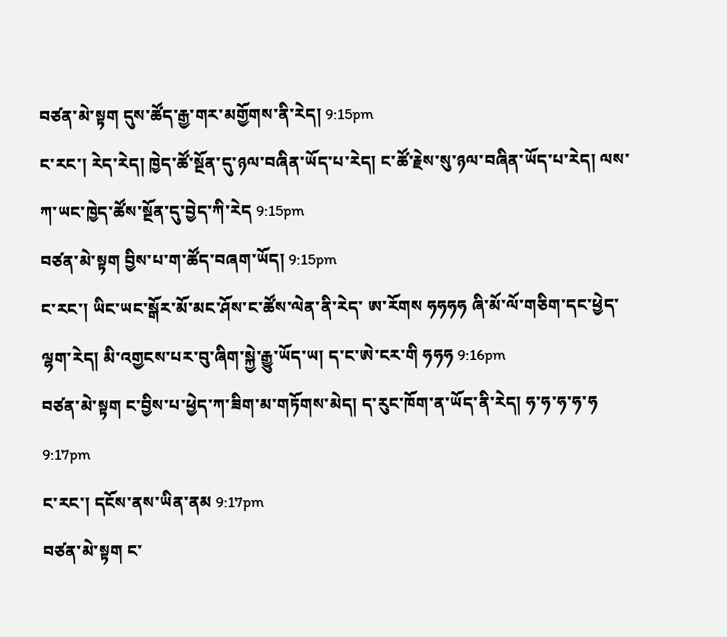བཙན་མེ་སྟག དུས་ཚོད་རྒྱ་གར་མགྱོགས་ནི་རེད། 9:15pm
ང་རང་། རེད་རེད། ཁྱེད་ཚོ་སྔོན་དུ་ཉལ་བཞིན་ཡོད་པ་རེད། ང་ཚོ་རྗེས་སུ་ཉལ་བཞིན་ཡོད་པ་རེད། ལས་ཀ་ཡང་ཁྱེད་ཚོས་སྔོན་དུ་བྱེད་ཀི་རེད 9:15pm
བཙན་མེ་སྟག བྱིས་པ་ག་ཚོད་བཞག་ཡོད། 9:15pm
ང་རང་། ཡིང་ཡང་སྒོར་མོ་མང་ཤོས་ང་ཚོས་ལེན་ནི་རེད་ ཨ་རོགས ཧཧཧཧ ཞི་མོ་ལོ་གཅིག་དང་ཕྱེད་ལྷག་རེད། མི་འགྱངས་པར་བུ་ཞིག་སྐྱེ་རྒྱུ་ཡོད་ཡ། ད་ང་ཨེ་ངར་གི ཧཧཧ 9:16pm
བཙན་མེ་སྟག ང་བྱིས་པ་ཕྱེད་ཀ་ཟིག་མ་གཏོགས་མེད། ད་རུང་ཁོག་ན་ཡོད་ནི་རེད། ཧ་ཧ་ཧ་ཧ་ཧ 9:17pm
ང་རང་། དངོས་ནས་ཡིན་ནམ 9:17pm
བཙན་མེ་སྟག ང་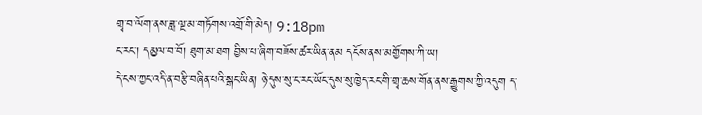གྲྭ་བ་ལོག་ནས་ཟླ་ལྔ་མ་གཏོགས་འགྲོ་གི་མེད། 9:18pm
ང་རང་། དམྱལ་བ་བོ། ཐུག་མ་ཐག བྱིས་པ་ཞིག་བཟོས་ཚར་ཡིན་ནམ དངོས་ནས་མགྱོགས་ཀི་ཡ།
དེ་ངས་ཀྱང་འདི་ན་བརྩི་བཞིན་པའི་སྒང་ཡིན། ཉེ་དུས་སུ་ང་རང་ཡོང་དུས་སུ་ཁྱེད་རང་གི་གྲྭ་ཆས་གོན་ནས་རྒྱུགས་ཀྱི་འདུག ད་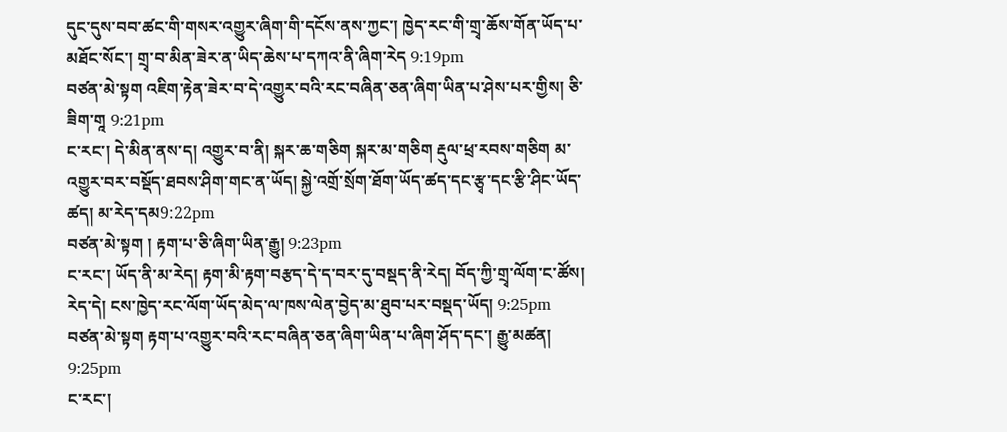དུང་དུས་བབ་ཚང་གི་གསར་འགྱུར་ཞིག་གི་དངོས་ནས་ཀྱང་། ཁྱེད་རང་གི་གྲྭ་ཆོས་གོན་ཡོད་པ་མཐོང་སོང་། གྲྭ་བ་མིན་ཟེར་ན་ཡིད་ཆེས་པ་དཀའ་ནི་ཞིག་རེད 9:19pm
བཙན་མེ་སྟག འཇིག་རྟེན་ཟེར་བ་དེ་འགྱུར་བའི་རང་བཞིན་ཅན་ཞིག་ཡིན་པ་ཤེས་པར་གྱིས། ཅི་ཟིག་གཱ 9:21pm
ང་རང་། དེ་མིན་ནས་ད། འགྱུར་བ་ནི། སྐར་ཆ་གཅིག སྐར་མ་གཅིག རྡུལ་ཕྲ་རབས་གཅིག མ་འགྱུར་བར་བསྡོད་ཐབས་ཤིག་གང་ན་ཡོད། སྐྱེ་འགྲོ་སྲོག་ཐོག་ཡོད་ཚད་དང་རྩྭ་དང་རྩི་ཤིང་ཡོད་ཚད། མ་རེད་དམ9:22pm
བཙན་མེ་སྟག ། རྟག་པ་ཅི་ཞིག་ཡིན་རྒྱུ། 9:23pm
ང་རང་། ཡོད་ནི་མ་རེད། རྟག་མི་རྟག་བརྩད་དེ་ད་བར་དུ་བསྡད་ནི་རེད། བོད་ཀྱི་གྲྭ་ལོག་ང་ཚོས། རེད་དེ། ངས་ཁྱེད་རང་ལོག་ཡོད་མེད་ལ་ཁས་ལེན་བྱེད་མ་ཐུབ་པར་བསྡད་ཡོད། 9:25pm
བཙན་མེ་སྟག རྟག་པ་འགྱུར་བའི་རང་བཞིན་ཅན་ཞིག་ཡིན་པ་ཞིག་ཤོད་དང་། རྒྱུ་མཚན། 9:25pm
ང་རང་།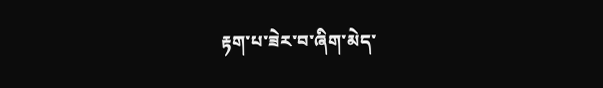རྟག་པ་ཟེར་བ་ཞིག་མེད་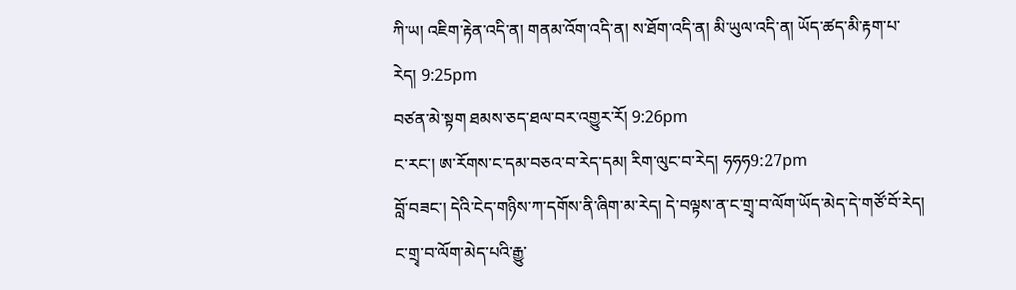ཀི་ཡ། འཇིག་རྟེན་འདི་ན། གནམ་འོག་འདི་ན། ས་ཐོག་འདི་ན། མི་ཡུལ་འདི་ན། ཡོད་ཚད་མི་རྟག་པ་རེད། 9:25pm
བཙན་མེ་སྟག ཐམས་ཅད་ཐལ་བར་འགྱུར་རོ། 9:26pm
ང་རང་། ཨ་རོགས་ང་དམ་བཅའ་བ་རེད་དམ། རིག་ལུང་བ་རེད། ཧཧཧ9:27pm
བློ་བཟང་། དེའི་ངེད་གཉིས་ཀ་དགོས་ནི་ཞིག་མ་རེད། དེ་བལྟས་ན་ང་གྲྭ་བ་ལོག་ཡོད་མེད་དེ་གཙོ་བོ་རེད།
ང་གྲྭ་བ་ལོག་མེད་པའི་རྒྱུ་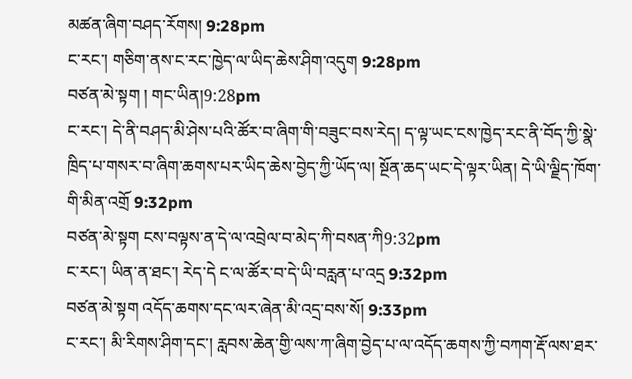མཚན་ཞིག་བཤད་རོགས། 9:28pm
ང་རང་། གཅིག་ནས་ང་རང་ཁྱེད་ལ་ཡིད་ཆེས་ཤིག་འདུག 9:28pm
བཙན་མེ་སྟག ། གང་ཡིན།9:28pm
ང་རང་། དེ་ནི་བཤད་མི་ཤེས་པའི་ཚོར་བ་ཞིག་གི་བཟུང་བས་རེད། ད་ལྟ་ཡང་ངས་ཁྱེད་རང་ནི་བོད་ཀྱི་སྣེ་ཁྲིད་པ་གསར་བ་ཞིག་ཆགས་པར་ཡིད་ཆེས་བྱེད་ཀྱི་ཡོད་ལ། སྔོན་ཆད་ཡང་དེ་ལྟར་ཡིན། དེ་ཡི་ལྗིད་ཁོག་གི་མིན་འགྲོ 9:32pm
བཙན་མེ་སྟག ངས་བལྟས་ན་དེ་ལ་འབྲེལ་བ་མེད་ཀི་བསན་ཀི9:32pm
ང་རང་། ཡིན་ན་ཐང་། རེད་དེ ང་ལ་ཚོར་བ་དེ་ཡི་བརླན་པ་འདྲ 9:32pm
བཙན་མེ་སྟག འདོད་ཆགས་དང་ལར་ཞེན་མི་འདྲ་བས་སོ། 9:33pm
ང་རང་། མི་རིགས་ཤིག་དང་། རླབས་ཆེན་གྱི་ལས་ཀ་ཞིག་བྱེད་པ་ལ་འདོད་ཆགས་ཀྱི་བཀག་རྡོ་ལས་ཐར་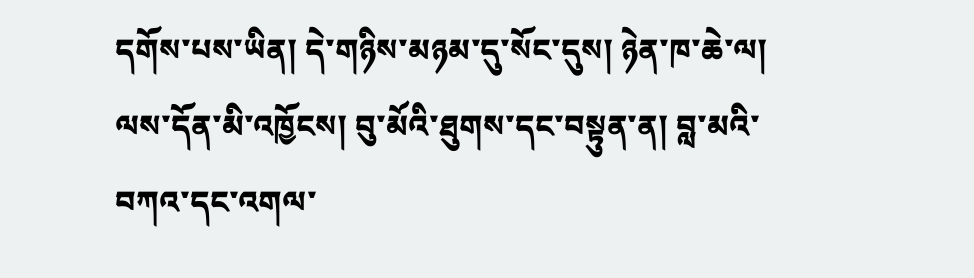དགོས་པས་ཡིན། དེ་གཉིས་མཉམ་དུ་སོང་དུས། ཉེན་ཁ་ཆེ་ལ། ལས་དོན་མི་འཁྱོངས། བུ་མོའི་ཐུགས་དང་བསྟུན་ན། བླ་མའི་བཀའ་དང་འགལ་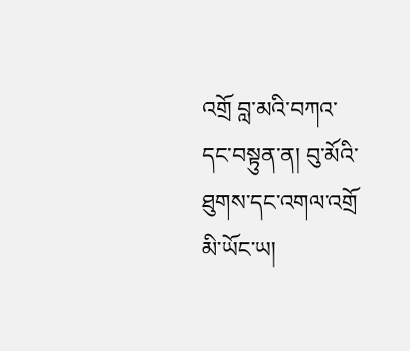འགྲོ བླ་མའི་བཀའ་དང་བསྟུན་ན། བུ་མོའི་ཐུགས་དང་འགལ་འགྲོ
མི་ཡོང་ཡ།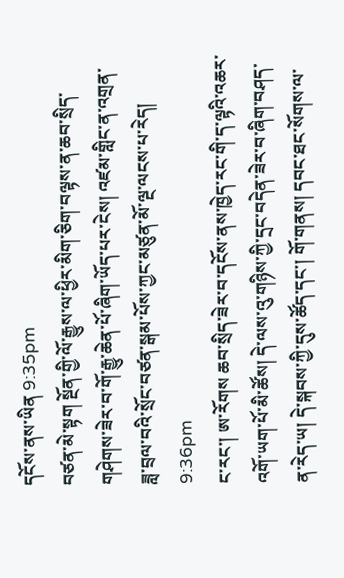དངོས་ནས་ཡིན 9:35pm
བཙན་མེ་སྟག སྔོན་གྱི་ལོ་རྒྱུས་ལ་ཕྱིར་མིག་ཅིག་བལྟས་ན་ཆབ་སྲིད་གཤེགས་ཟེར་བ་གོ་རྒྱུ་ཆེན་པོ་ཞིག་ཡོད་པར་ངེས། འཛམ་གླིང་ན་འགྲན་ཟླ་བྲལ་བའི་སྲོང་བཙན་སྒམ་པོས་ཀྱང་མཙུན་མོ་ལྔ་ལངས་པ་རེད། 9:36pm
ང་རང་། ཨ་རོགས ཆབ་སྲིད་ཟེར་བ་དངོས་ནས་ཁྱེད་རང་གི་ད་ལྟའི་འཆར་འགོ་ཡག་པོ་མི་ཚོས། དེ་ལས་འུ་གཉིས་ཀྱི་དྲང་བདེན་ཟེར་བ་ཞིག་བཤད་ན་རེད་ཡ། དེ་སྐབས་ཀྱི་དུས་ཚོད་དང་། གོ་གནས། དབང་ཐང་སོགས་ལ་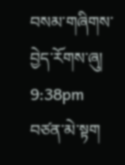བསམ་གཞིགས་བྱེད་རོགས་ཞུ། 9:38pm
བཙན་མེ་སྟག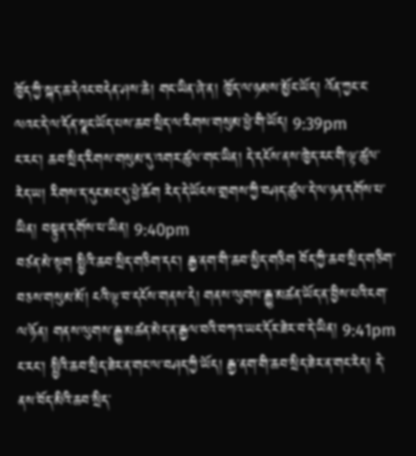ཁྱོད་ཀྱི་སྐད་ཆ་དེའང་བདེན་ཤས་ཆེ། གང་ཡིན་ཞེ་ན། ཁྱོད་ལ་ཉམས་མྱོང་ཡོད། འོན་ཀྱང་ང་ལའང་དེ་ལ་དོན་སྣང་ཡོད་པས་ཆབ་སྲིད་ལ་རིགས་གསུམ་ཕྱེ་གི་ཡོད། 9:39pm
ང་རང་། ཆབ་སྲིད་རིགས་གསུམ་དུ་འགར་ཚུལ་གང་ཡིན། དེ་དངོས་ནས་ཁྱེད་རང་གི་ལྟ་ཚུལ་རེད་ཡ། རིགས་ད་དུང་མང་དུ་ཕྱེ་ཆོག རེད་དེ་ཡོངས་གྲགས་ཀྱི་བཤད་ཚུལ་དེ་ལ་ཉན་དགོས་པ་ཡིན། བསྟུན་དགོས་པ་ཡིན། 9:40pm
བཙན་མེ་སྟག སྤྱིའི་ཆབ་སྲིད་གཅིག་དང་། རྒྱ་ནག་གི་ཆབ་སྱིད་གཅིག བོད་ཀྱི་ཆབ་སྲིད་གཅིག་བཅས་གསུམ་མོ། ངའི་ལྟ་བ་དངོས་གནས་དེ། གནས་ལུགས་རྒྱུ་མཚན་ཡོད་ན་བྱིས་པའི་ངག་ལ་ཉོན། གནས་ལུགས་རྒྱུ་མཚན་མེད་ན་རྒྱལ་བའི་བཀའ་ཡང་དོར་ཟེར་བ་དེ་ཡིན། 9:41pm
ང་རང་། སྤྱིའི་ཆབ་སྲིད་ཟེར་ན་གང་ལ་བཤད་ཀྱི་ཡོད། རྒྱ་ནག་གི་ཆབ་སྲིད་ཟེར་ན་གང་རེད། དེ་ནས་བོད་མིའི་ཆབ་སྲིད་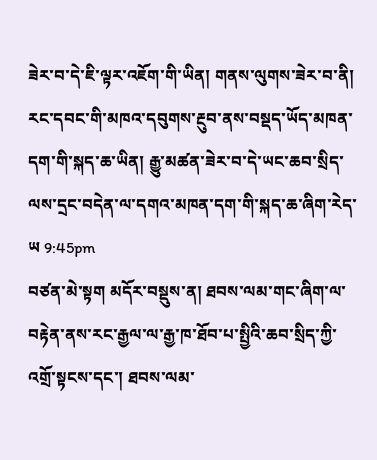ཟེར་བ་དེ་ཇི་ལྟར་འཇོག་གི་ཡིན། གནས་ལུགས་ཟེར་བ་ནི། རང་དབང་གི་མཁའ་དབུགས་རྔུབ་ནས་བསྡད་ཡོད་མཁན་དག་གི་སྐད་ཆ་ཡིན། རྒྱུ་མཚན་ཟེར་བ་དེ་ཡང་ཆབ་སྲིད་ལས་དྲང་བདེན་ལ་དགའ་མཁན་དག་གི་སྐད་ཆ་ཞིག་རེད་ཡ 9:45pm
བཙན་མེ་སྟག མདོར་བསྡུས་ན། ཐབས་ལམ་གང་ཞིག་ལ་བརྟེན་ནས་རང་རྒྱལ་ལ་རྒྱ་ཁ་ཐོབ་པ་སྤྱིའི་ཆབ་སྲིད་ཀྱི་འགྲོ་སྟངས་དང་། ཐབས་ལམ་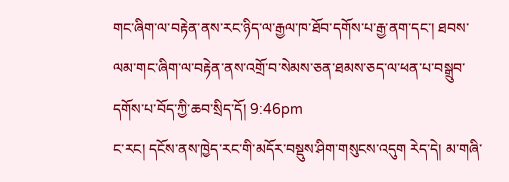གང་ཞིག་ལ་བརྟེན་ནས་རང་ཉིད་ལ་རྒྱལ་ཁ་ཐོབ་དགོས་པ་རྒྱ་ནག་དང་། ཐབས་ལམ་གང་ཞིག་ལ་བརྟེན་ནས་འགྲོ་བ་སེམས་ཅན་ཐམས་ཅད་ལ་ཕན་པ་བསྒྲུབ་དགོས་པ་བོད་ཀྱི་ཆབ་སྲིད་དོ། 9:46pm
ང་རང། དངོས་ནས་ཁྱེད་རང་གི་མདོར་བསྡུས་ཤིག་གསུངས་འདུག རེད་དེ། མ་གཞི་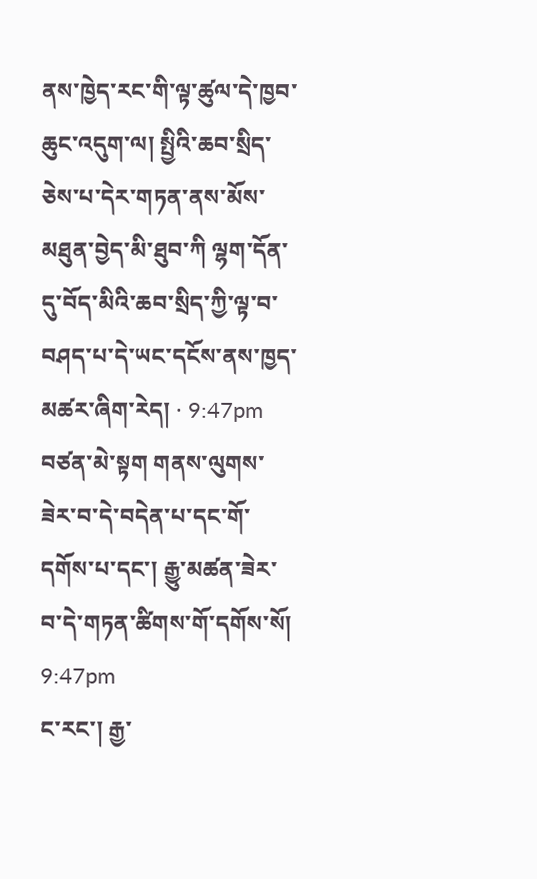ནས་ཁྱེད་རང་གི་ལྟ་ཚུལ་དེ་ཁྱབ་ཆུང་འདུག་ལ། སྤྱིའི་ཆབ་སྲིད་ཅེས་པ་དེར་གཏན་ནས་མོས་མཐུན་བྱེད་མི་ཐུབ་ཀི ལྷག་དོན་དུ་བོད་མིའི་ཆབ་སྲིད་ཀྱི་ལྟ་བ་བཤད་པ་དེ་ཡང་དངོས་ནས་ཁྱད་མཚར་ཞིག་རེད། · 9:47pm
བཙན་མེ་སྟག གནས་ལུགས་ཟེར་བ་དེ་བདེན་པ་དང་གོ་དགོས་པ་དང་། རྒྱུ་མཚན་ཟེར་བ་དེ་གཏན་ཚིགས་གོ་དགོས་སོ། 9:47pm
ང་རང་། རྒྱ་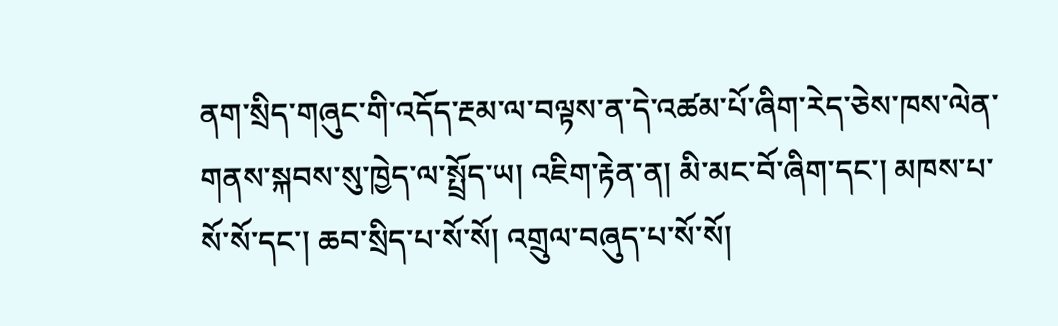ནག་སྲིད་གཞུང་གི་འདོད་རྔམ་ལ་བལྟས་ན་དེ་འཚམ་པོ་ཞིག་རེད་ཅེས་ཁས་ལེན་གནས་སྐབས་སུ་ཁྱེད་ལ་སྤྲོད་ཡ། འཇིག་རྟེན་ན། མི་མང་བོ་ཞིག་དང་། མཁས་པ་སོ་སོ་དང་། ཆབ་སྲིད་པ་སོ་སོ། འགྲུལ་བཞུད་པ་སོ་སོ།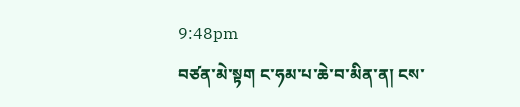9:48pm
བཙན་མེ་སྟག ང་ཧམ་པ་ཆེ་བ་མིན་ན། ངས་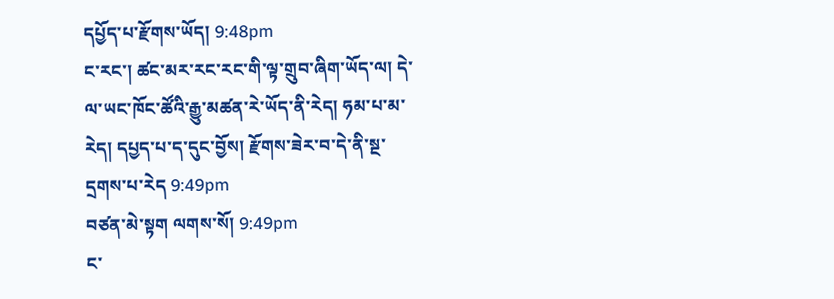དཔྱོད་པ་རྫོགས་ཡོད། 9:48pm
ང་རང་། ཚང་མར་རང་རང་གི་ལྟ་གྲུབ་ཞིག་ཡོད་ལ། དེ་ལ་ཡང་ཁོང་ཚོའི་རྒྱུ་མཚན་རེ་ཡོད་ནི་རེད། ཧམ་པ་མ་རེད། དཔྱད་པ་ད་དུང་བྱོས། རྫོགས་ཟེར་བ་དེ་ནི་སྔ་དྲགས་པ་རེད 9:49pm
བཙན་མེ་སྟག ལགས་སོ། 9:49pm
ང་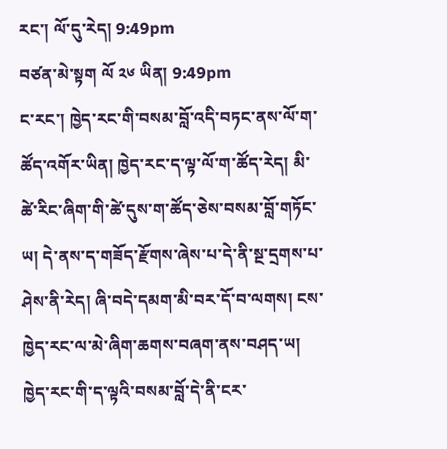རང་། ལོ་དུ་རེད། 9:49pm
བཙན་མེ་སྟག ལོ ༢༦ ཡིན། 9:49pm
ང་རང་། ཁྱེད་རང་གི་བསམ་བློ་འདི་བཏང་ནས་ལོ་ག་ཚོད་འགོར་ཡིན། ཁྱེད་རང་ད་ལྟ་ལོ་ག་ཚོད་རེད། མི་ཚེ་རིང་ཞིག་གི་ཚེ་དུས་ག་ཚོད་ཅེས་བསམ་བློ་གཏོང་ཡ། དེ་ནས་ད་གཟོད་རྫོགས་ཞེས་པ་དེ་ནི་སྔ་དྲགས་པ་ཤེས་ནི་རེད། ཞི་བདེ་དམག་མི་བར་དོ་བ་ལགས། ངས་ཁྱེད་རང་ལ་མེ་ཞིག་ཆགས་བཞག་ནས་བཤད་ཡ། ཁྱེད་རང་གི་ད་ལྟའི་བསམ་བློ་དེ་ནི་ངར་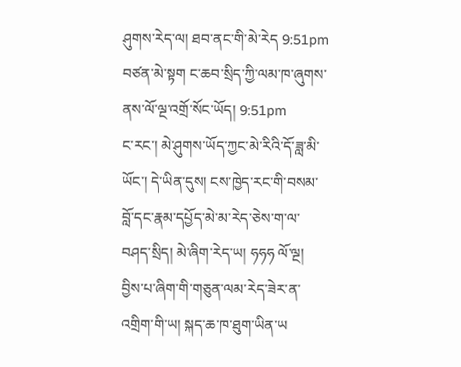ཤུགས་རེད་ལ། ཐབ་ནང་གི་མེ་རེད 9:51pm
བཙན་མེ་སྟག ང་ཆབ་སྲིད་ཀྱི་ལམ་ཁ་ཞུགས་ནས་ལོ་ལྔ་འགྲོ་སོང་ཡོད། 9:51pm
ང་རང་། མེ་ཤུགས་ཡོད་ཀྱང་མེ་རིའི་དོ་ཟླ་མི་ཡོང་། དེ་ཡིན་དུས། ངས་ཁྱེད་རང་གི་བསམ་བློ་དང་རྣམ་དཔྱོད་མེ་མ་རེད་ཅེས་ག་ལ་བཤད་སྲིད། མེ་ཞིག་རེད་ཡ། ཧཧཧ ལོ་ལྔ། བྱིས་པ་ཞིག་གི་གཅུན་ལམ་རེད་ཟེར་ན་འགྲིག་གི་ཡ། སྐད་ཆ་ཁ་ཐུག་ཡིན་ཡ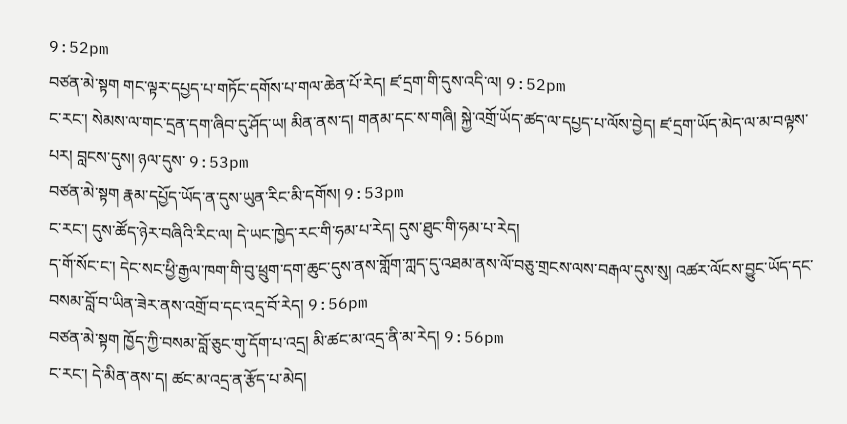9:52pm
བཙན་མེ་སྟག གང་ལྟར་དཔྱད་པ་གཏོང་དགོས་པ་གལ་ཆེན་པོ་རེད། ཛ་དྲག་གི་དུས་འདི་ལ། 9:52pm
ང་རང་། སེམས་ལ་གང་དྲན་དག་ཞིབ་དུ་ཤོད་ཡ། མིན་ནས་ད། གནམ་དང་ས་གཞི། སྐྱེ་འགྲོ་ཡོད་ཚད་ལ་དཔྱད་པ་ལོས་བྱེད། ཛ་དྲག་ཡོད་མེད་ལ་མ་བལྟས་པར། བླངས་དུས། ཉལ་དུས་ 9:53pm
བཙན་མེ་སྟག རྣམ་དཔྱོད་ཡོད་ན་དུས་ཡུན་རིང་མི་དགོས། 9:53pm
ང་རང་། དུས་ཚོད་ཉེར་བཞིའི་རིང་ལ། དེ་ཡང་ཁྱེད་རང་གི་ཧམ་པ་རེད། དུས་ཐུང་གི་ཧམ་པ་རེད།
ད་གོ་སོང་ང་། དེང་སང་ཕྱི་རྒྱལ་ཁག་གི་བུ་ཕྲུག་དག་ཆུང་དུས་ནས་གློག་ཀླད་དུ་འཐམ་ནས་ལོ་བཅུ་གྲངས་ལས་བརྒལ་དུས་སུ། འཚར་ལོངས་བྱུང་ཡོད་དང་བསམ་བློ་བ་ཡིན་ཟེར་ནས་འགྲོ་བ་དང་འདྲ་བོ་རེད། 9:56pm
བཙན་མེ་སྟག ཁྱོད་ཀྱི་བསམ་བློ་ཅུང་གུ་དོག་པ་འདྲ། མི་ཚང་མ་འདྲ་ནི་མ་རེད། 9:56pm
ང་རང་། དེ་མིན་ནས་ད། ཚང་མ་འདྲ་ན་རྩོད་པ་མེད།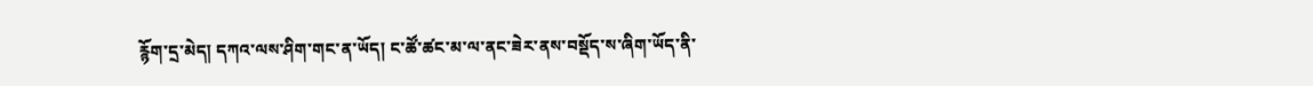རྙོག་དྲ་མེད། དཀའ་ལས་ཤིག་གང་ན་ཡོད། ང་ཚོ་ཚང་མ་ལ་ནང་ཟེར་ནས་བསྡོད་ས་ཞིག་ཡོད་ནི་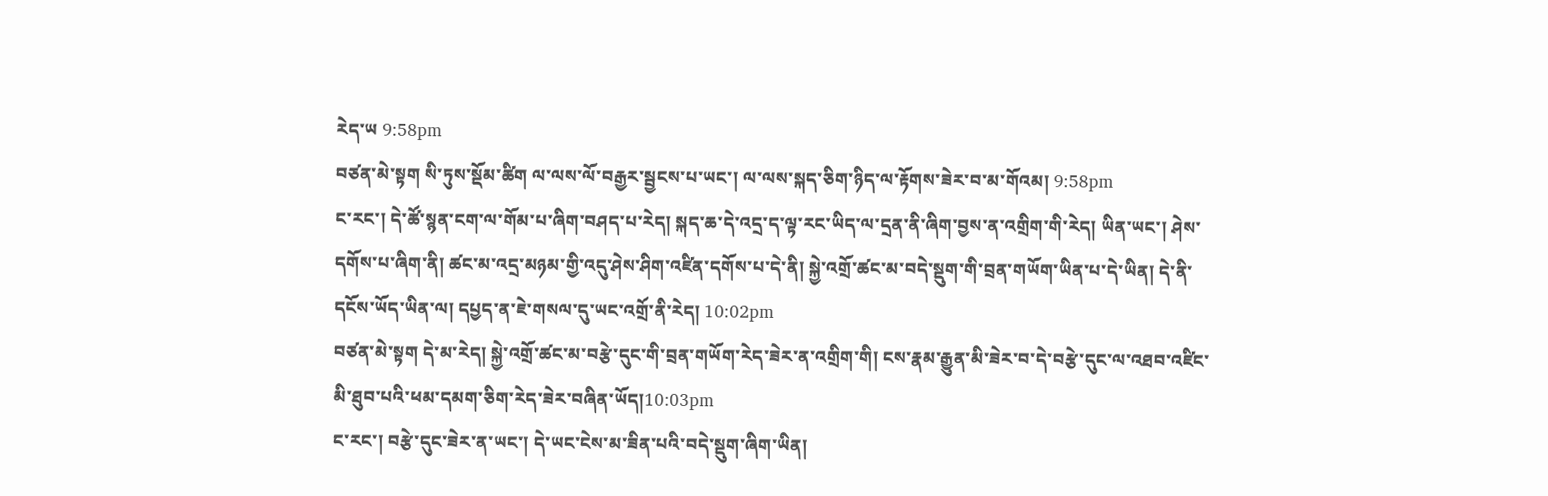རེད་ཡ 9:58pm
བཙན་མེ་སྟག སི་ཏུས་སྡོམ་ཚིག ལ་ལས་ལོ་བརྒྱར་སྦྱངས་པ་ཡང་། ལ་ལས་སྐད་ཅིག་ཉིད་ལ་རྟོགས་ཟེར་བ་མ་གོའམ། 9:58pm
ང་རང་། དེ་ཚོ་སྙན་ངག་ལ་གོམ་པ་ཞིག་བཤད་པ་རེད། སྐད་ཆ་དེ་འདྲ་ད་ལྟ་རང་ཡིད་ལ་དྲན་ནི་ཞིག་བྱས་ན་འགྲིག་གི་རེད། ཡིན་ཡང་། ཤེས་དགོས་པ་ཞིག་ནི། ཚང་མ་འདྲ་མཉམ་གྱི་འདུ་ཤེས་ཤིག་འཛིན་དགོས་པ་དེ་ནི། སྐྱེ་འགྲོ་ཚང་མ་བདེ་སྡུག་གི་བྲན་གཡོག་ཡིན་པ་དེ་ཡིན། དེ་ནི་དངོས་ཡོད་ཡིན་ལ། དཔྱད་ན་ཇེ་གསལ་དུ་ཡང་འགྲོ་ནི་རེད། 10:02pm
བཙན་མེ་སྟག དེ་མ་རེད། སྐྱེ་འགྲོ་ཚང་མ་བརྩེ་དུང་གི་བྲན་གཡོག་རེད་ཟེར་ན་འགྲིག་གི། ངས་རྣམ་རྒྱུན་མི་ཟེར་བ་དེ་བརྩེ་དུང་ལ་འཐབ་འཛིང་མི་ཐུབ་པའི་ཕམ་དམག་ཅིག་རེད་ཟེར་བཞིན་ཡོད།10:03pm
ང་རང་། བརྩེ་དུང་ཟེར་ན་ཡང་། དེ་ཡང་ངེས་མ་ཟིན་པའི་བདེ་སྡུག་ཞིག་ཡིན།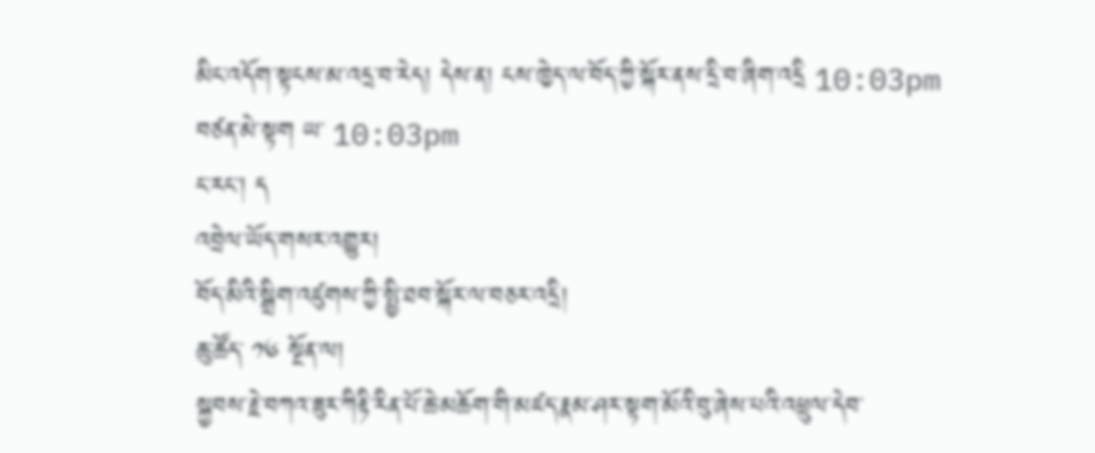མིང་འདོག་སྟངས་མ་འདྲ་བ་རེད། དེས་ན། ངས་ཁྱེད་ལ་བོད་ཀྱི་སྐོར་ནས་དྲི་བ་ཞིག་འདྲི 10:03pm
བཙན་མེ་སྟག ཡ་ 10:03pm
ང་རང། ད
འབྲེལ་ཡོད་གསར་འགྱུར།
བོད་མིའི་སྒྲིག་འཛུགས་ཀྱི་སྤྱི་ཐབ་སྐོར་ལ་བཅར་འདྲི།
ཆུ་ཚོད་ ༡༦ སྔོན་ལ།
སྐྱབས་རྗེ་བཀའ་ཟུར་ཀིརྟི་རིན་པོ་ཆེ་མཆོག་གི་མཛད་རྣམ་ཤར་སྟག་མོའི་བུ་ཞེས་པའི་འཕྲུལ་དེབ་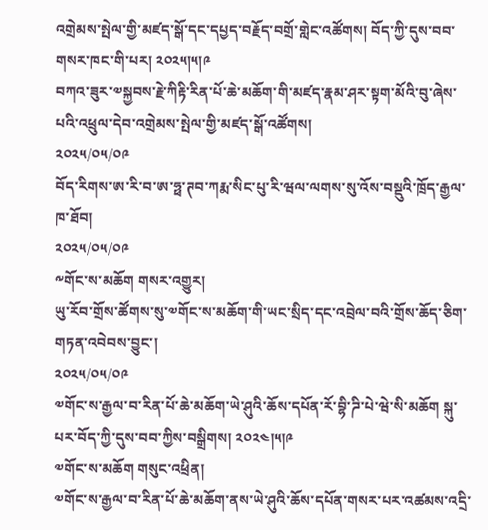འགྲེམས་སྤེལ་གྱི་མཛད་སྒོ་དང་དཔྱད་བརྗོད་བགྲོ་གླེང་འཚོགས། བོད་ཀྱི་དུས་བབ་གསར་ཁང་གི་པར། ༢༠༢༥།༥།༩
བཀའ་ཟུར་༧སྐྱབས་རྗེ་ཀིརྟི་རིན་པོ་ཆེ་མཆོག་གི་མཛད་རྣམ་ཤར་སྟག་མོའི་བུ་ཞེས་པའི་འཕྲུལ་དེབ་འགྲེམས་སྤེལ་གྱི་མཛད་སྒོ་འཚོགས།
༢༠༢༥/༠༥/༠༩
བོད་རིགས་ཨ་རི་བ་ཨ་ཧྥ་ཊབ་ཀརྨ་སིང་པུ་རི་ཝལ་ལགས་སུ་འོས་བསྡུའི་ཁྲོད་རྒྱལ་ཁ་ཐོབ།
༢༠༢༥/༠༥/༠༩
༸གོང་ས་མཆོག གསར་འགྱུར།
ཡུ་རོབ་གྲོས་ཚོགས་སུ་༧གོང་ས་མཆོག་གི་ཡང་སྲིད་དང་འབྲེལ་བའི་གྲོས་ཆོད་ཅིག་གཏན་འབེབས་བྱུང་།
༢༠༢༥/༠༥/༠༩
༧གོང་ས་རྒྱལ་བ་རིན་པོ་ཆེ་མཆོག་ཡེ་ཤུའི་ཆོས་དཔོན་རོ་བྷི་ཌི་པེ་ཝེ་སི་མཆོག སྐུ་པར་བོད་ཀྱི་དུས་བབ་ཀྱིས་བསྒྲིགས། ༢༠༢༤།༥།༩
༧གོང་ས་མཆོག གསུང་འཕྲིན།
༧གོང་ས་རྒྱལ་བ་རིན་པོ་ཆེ་མཆོག་ནས་ཡེ་ཤུའི་ཆོས་དཔོན་གསར་པར་འཚམས་འདྲི་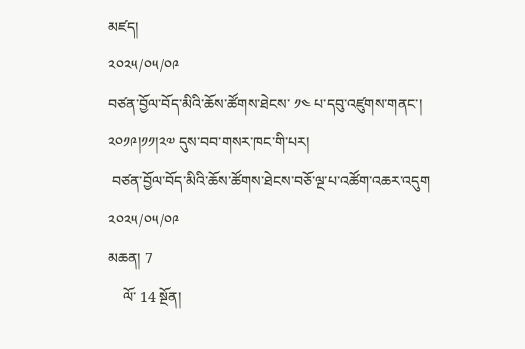མཛད།
༢༠༢༥/༠༥/༠༩
བཙན་བྱོལ་བོད་མིའི་ཆོས་ཚོགས་ཐེངས་ ༡༤ པ་དབུ་འཛུགས་གནང་། ༢༠༡༩།༡༡།༢༧ དུས་བབ་གསར་ཁང་གི་པར།
 བཙན་བྱོལ་བོད་མིའི་ཆོས་ཚོགས་ཐེངས་བཅོ་ལྔ་པ་འཚོག་འཆར་འདུག
༢༠༢༥/༠༥/༠༩
མཆན། 7
    ལོ་ 14 སྔོན།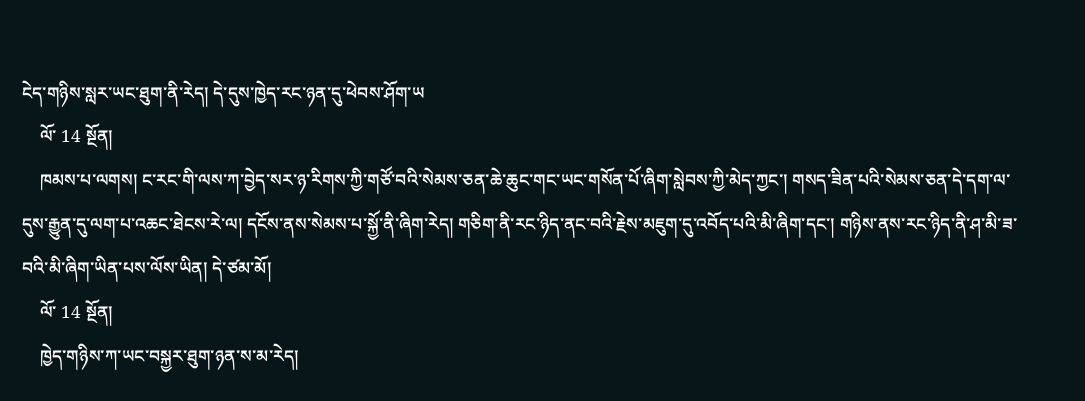ངེད་གཉིས་སླར་ཡང་ཐུག་ནི་རེད། དེ་དུས་ཁྱེད་རང་ཉན་དུ་ཕེབས་ཤོག་ཡ
    ལོ་ 14 སྔོན།
    ཁམས་པ་ལགས། ང་རང་གི་ལས་ཀ་བྱེད་སར་ཉ་རིགས་ཀྱི་གཙོ་བའི་སེམས་ཅན་ཆེ་ཆུང་གང་ཡང་གསོན་པོ་ཞིག་སླེབས་ཀྱི་མེད་ཀྱང་། གསད་ཟིན་པའི་སེམས་ཅན་དེ་དག་ལ་དུས་རྒྱུན་དུ་ལག་པ་འཆང་ཐེངས་རེ་ལ། དངོས་ནས་སེམས་པ་སྐྱོ་ནི་ཞིག་རེད། གཅིག་ནི་རང་ཉིད་ནང་བའི་རྗེས་མཇུག་དུ་འབོད་པའི་མི་ཞིག་དང་། གཉིས་ནས་རང་ཉིད་ནི་ཤ་མི་ཟ་བའི་མི་ཞིག་ཡིན་པས་ལོས་ཡིན། དེ་ཙམ་མོ།
    ལོ་ 14 སྔོན།
    ཁྱེད་གཉིས་ཀ་ཡང་བསྐྱར་ཐུག་ཉན་ས་མ་རེད།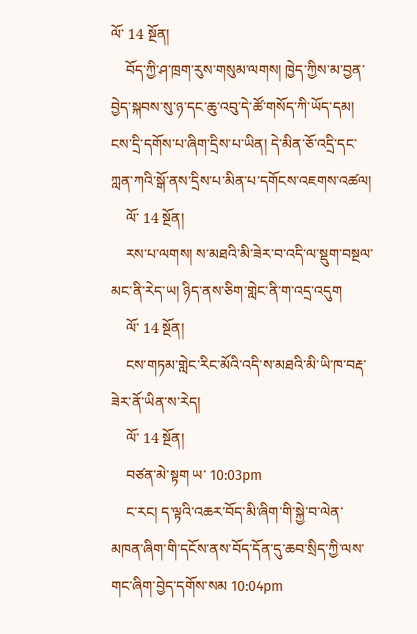ལོ་ 14 སྔོན།
    བོད་ཀྱི་ཤ་ཁྲག་རུས་གསུམ་ལགས། ཁྱེད་ཀྱིས་མ་བྱན་བྱེད་སྐབས་སུ་ཉ་དང་ཆུ་འབུ་དེ་ཚོ་གསོད་ཀི་ཡོད་དམ། ངས་དྲི་དགོས་པ་ཞིག་དྲིས་པ་ཡིན། དེ་མིན་ཅོ་འདྲི་དང་ཀླན་ཀའི་སྒོ་ནས་དྲིས་པ་མིན་པ་དགོངས་འཇགས་འཚལ།
    ལོ་ 14 སྔོན།
    རས་པ་ལགས། ས་མཐའི་མི་ཟེར་བ་འདི་ལ་སྡུག་བསྔལ་མང་ནི་རེད་ཡ། ཉིད་ནས་ཅིག་གླེང་ནི་ག་འདྲ་འདུག
    ལོ་ 14 སྔོན།
    ངས་གཏམ་གླེང་རིང་མོའི་འདི་ས་མཐའི་མི་ཡི་ཁ་བརྡ་ཟེར་ནོ་ཡིན་ས་རེད།
    ལོ་ 14 སྔོན།
    བཙན་མེ་སྟག ཡ་ 10:03pm
    ང་རང། ད་ལྟའི་འཆར་བོད་མི་ཞིག་གི་སྐྱེ་བ་ལེན་མཁན་ཞིག་གི་དངོས་ནས་བོད་དོན་དུ་ཆབ་སྲིད་ཀྱི་ལས་གང་ཞིག་བྱེད་དགོས་སམ 10:04pm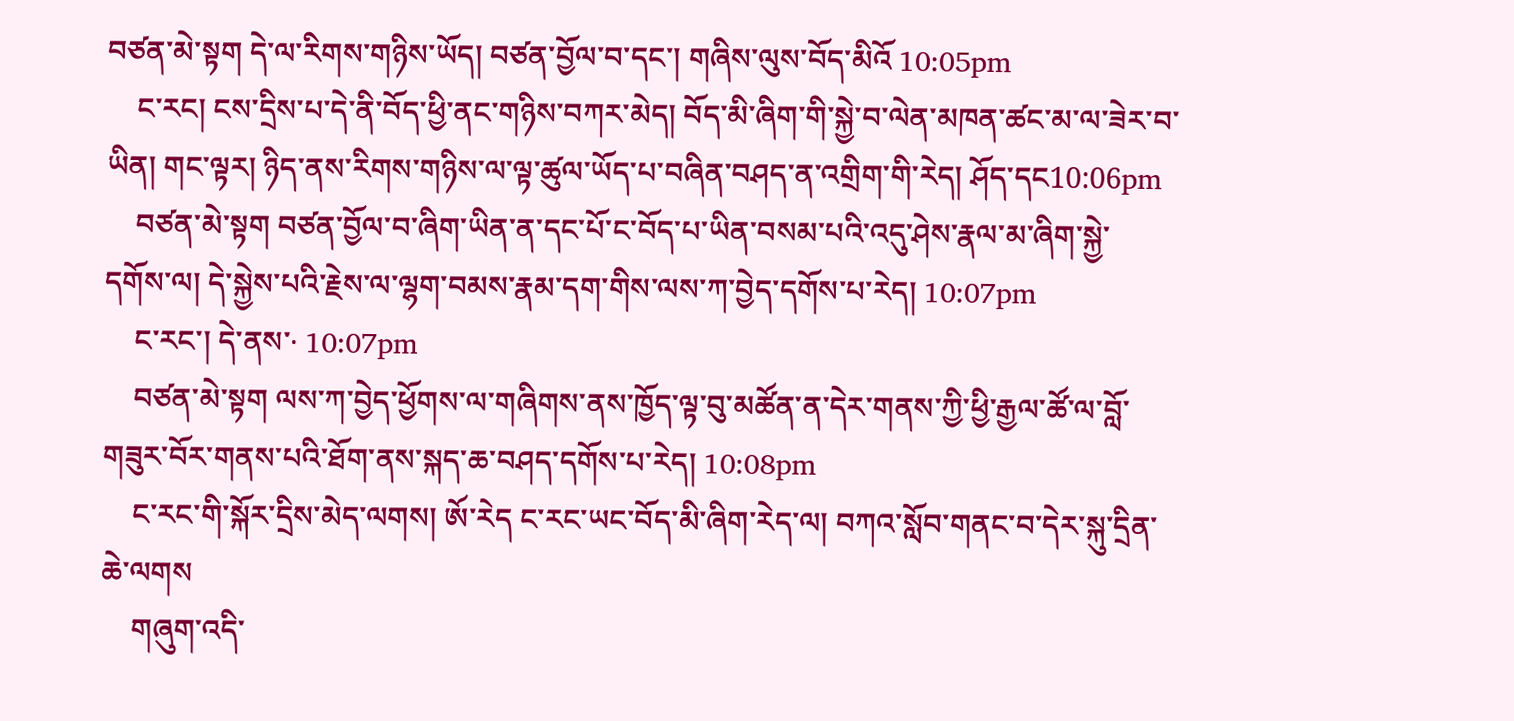བཙན་མེ་སྟག དེ་ལ་རིགས་གཉིས་ཡོད། བཙན་བྱོལ་བ་དང་། གཞིས་ལུས་བོད་མིའོ 10:05pm
    ང་རང། ངས་དྲིས་པ་དེ་ནི་བོད་ཕྱི་ནང་གཉིས་བཀར་མེད། བོད་མི་ཞིག་གི་སྐྱེ་བ་ལེན་མཁན་ཚང་མ་ལ་ཟེར་བ་ཡིན། གང་ལྟར། ཉིད་ནས་རིགས་གཉིས་ལ་ལྟ་ཚུལ་ཡོད་པ་བཞིན་བཤད་ན་འགྲིག་གི་རེད། ཤོད་དང10:06pm
    བཙན་མེ་སྟག བཙན་བྱོལ་བ་ཞིག་ཡིན་ན་དང་པོ་ང་བོད་པ་ཡིན་བསམ་པའི་འདུ་ཤེས་རྣལ་མ་ཞིག་སྐྱེ་དགོས་ལ། དེ་སྐྱེས་པའི་རྗེས་ལ་ལྷག་བམས་རྣམ་དག་གིས་ལས་ཀ་བྱེད་དགོས་པ་རེད། 10:07pm
    ང་རང་། དེ་ནས་· 10:07pm
    བཙན་མེ་སྟག ལས་ཀ་བྱེད་ཕྱོགས་ལ་གཞིགས་ནས་ཁྱོད་ལྟ་བུ་མཚོན་ན་དེར་གནས་ཀྱི་ཕྱི་རྒྱལ་ཚོ་ལ་བློ་གཟུར་བོར་གནས་པའི་ཐོག་ནས་སྐད་ཆ་བཤད་དགོས་པ་རེད། 10:08pm
    ང་རང་གི་སྐོར་དྲིས་མེད་ལགས། ཨོ་རེད ང་རང་ཡང་བོད་མི་ཞིག་རེད་ལ། བཀའ་སློབ་གནང་བ་དེར་སྐུ་དྲིན་ཆེ་ལགས
    གཞུག་འདི་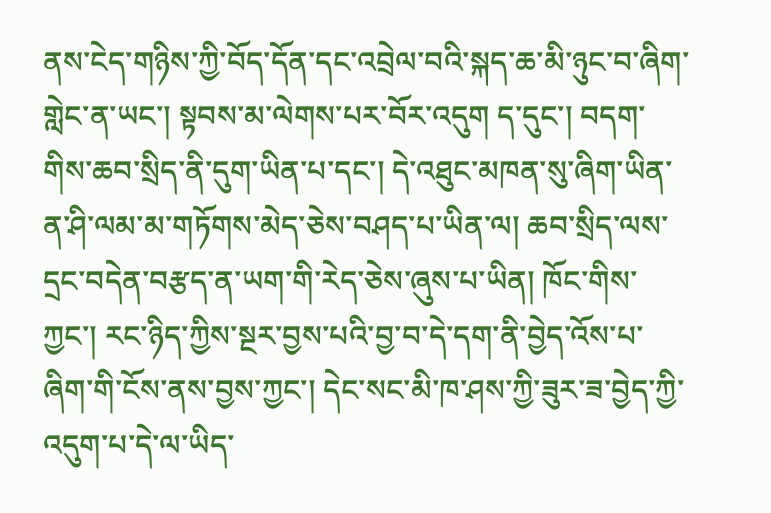ནས་ངེད་གཉིས་ཀྱི་བོད་དོན་དང་འབྲེལ་བའི་སྐད་ཆ་མི་ཉུང་བ་ཞིག་གླེང་ན་ཡང་། སྟབས་མ་ལེགས་པར་བོར་འདུག ད་དུང་། བདག་གིས་ཆབ་སྲིད་ནི་དུག་ཡིན་པ་དང་། དེ་འཐུང་མཁན་སུ་ཞིག་ཡིན་ན་ཤི་ལམ་མ་གཏོགས་མེད་ཅེས་བཤད་པ་ཡིན་ལ། ཆབ་སྲིད་ལས་དྲང་བདེན་བརྩད་ན་ཡག་གི་རེད་ཅེས་ཞུས་པ་ཡིན། ཁོང་གིས་ཀྱང་། རང་ཉིད་ཀྱིས་སྔར་བྱས་པའི་བྱ་བ་དེ་དག་ནི་བྱེད་འོས་པ་ཞིག་གི་ངོས་ནས་བྱས་ཀྱང་། དེང་སང་མི་ཁ་ཤས་ཀྱི་ཟུར་ཟ་བྱེད་ཀྱི་འདུག་པ་དེ་ལ་ཡིད་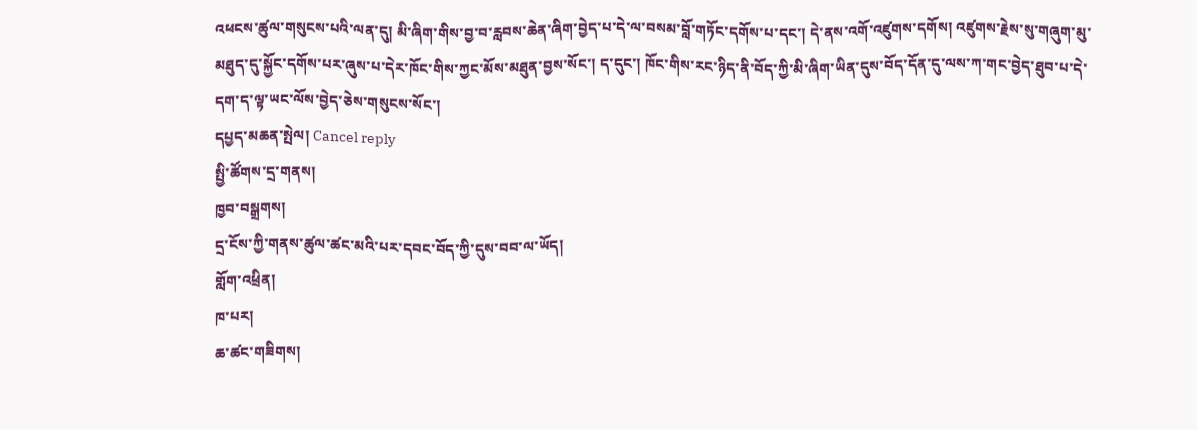འཕངས་ཚུལ་གསུངས་པའི་ལན་དུ། མི་ཞིག་གིས་བྱ་བ་རླབས་ཆེན་ཞིག་བྱེད་པ་དེ་ལ་བསམ་བློ་གཏོང་དགོས་པ་དང་། དེ་ནས་འགོ་འཛུགས་དགོས། འཛུགས་རྗེས་སུ་གཞུག་མུ་མཐུད་དུ་སྐྱོང་དགོས་པར་ཞུས་པ་དེར་ཁོང་གིས་ཀྱང་མོས་མཐུན་བྱས་སོང་། ད་དུང་། ཁོང་གིས་རང་ཉིད་ནི་བོད་ཀྱི་མི་ཞིག་ཡིན་དུས་བོད་དོན་དུ་ལས་ཀ་གང་བྱེད་ཐུབ་པ་དེ་དག་ད་ལྟ་ཡང་ལོས་བྱེད་ཅེས་གསུངས་སོང་།
དཔྱད་མཆན་སྤེལ། Cancel reply
སྤྱི་ཚོགས་དྲ་གནས།
ཁྱབ་བསྒྲགས།
དྲ་ངོས་ཀྱི་གནས་ཚུལ་ཚང་མའི་པར་དབང་བོད་ཀྱི་དུས་བབ་ལ་ཡོད།
གློག་འཕྲིན།
ཁ་པར།
ཆ་ཚང་གཟིགས།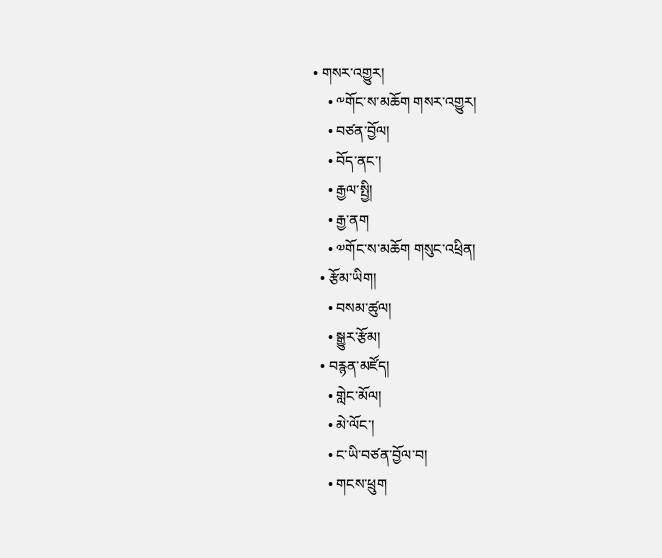• གསར་འགྱུར།
    • ༸གོང་ས་མཆོག གསར་འགྱུར།
    • བཙན་བྱོལ།
    • བོད་ནང་།
    • རྒྱལ་སྤྱི།
    • རྒྱ་ནག
    • ༧གོང་ས་མཆོག གསུང་འཕྲིན།
  • རྩོམ་ཡིག།
    • བསམ་ཚུལ།
    • སྒྱུར་རྩོམ།
  • བརྙན་མཛོད།
    • གླེང་མོལ།
    • མེ་ལོང་།
    • ང་ཡི་བཙན་བྱོལ་བ།
    • གངས་ཕྲུག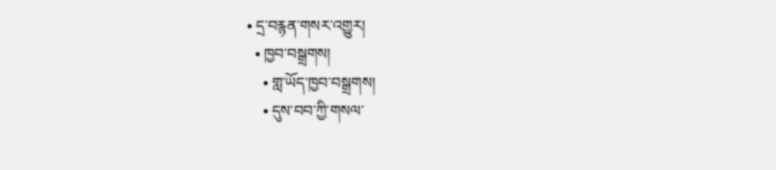• དྲ་བརྙན་གསར་འགྱུར།
  • ཁྱབ་བསྒྲགས།
    • གླ་ཡོད་ཁྱབ་བསྒྲགས།
    • དུས་བབ་ཀྱི་གསལ་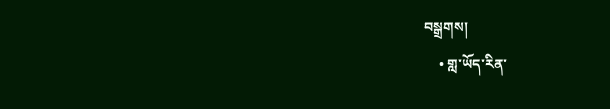བསྒྲགས།
    • གླ་ཡོད་རིན་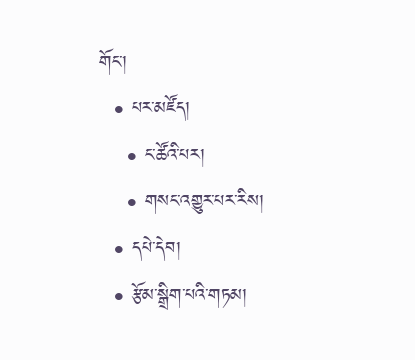གོང་།
  • པར་མཛོད།
    • ང་ཚོའི་པར།
    • གསང་འགྱུར་པར་རིས།
  • དཔེ་དེབ།
  • རྩོམ་སྒྲིག་པའི་གཏམ།